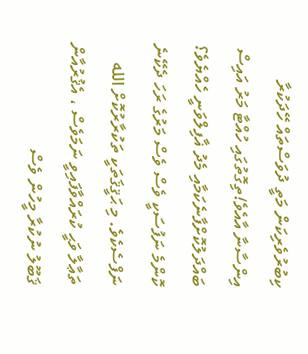ކިބުރުވެރިކަން މަތީ ދުވަސްތައް ހޭދަކުރާ އިންސާނާ އާއެވެ!ތިގޮތުގައި ހުއްޓާ މަރު އައިސް ބައްދަލުކޮށްފާނެކަމާއި މެދު ޣާފިލްވަނީ ހެއްޔެވެ؟
ކޮންމެ ނަފުސަކީ ވެސް ވެސް މަރުގެ ރަހަ ދެކޭނެ ނަފްސެކެވެ. މި ޙަޤީޤަތަކީ ތަކުރާރުކޮށް الله ތަޢާލާ ވަޙީ ކުރައްވާފައިވީ ނަމަވެސް ، އެޤުރުއާން ޤަބޫލު ނުކުރާ މީހުން ވެސް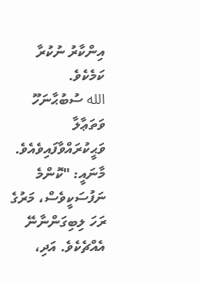އިންކާރު ނުކުރާ ކަމެކެވެ.
الله ސުބުޙާނަހޫ ވަތަޢާލާ ވަޙީކުރައްވާފައިވެއެވެ.
މާނައީ: "ކޮންމެ ނަފުސަކީވެސް، މަރުގެ ރަހަ ލިބިގަންނާނޭ އެއްޗެކެވެ. އަދި،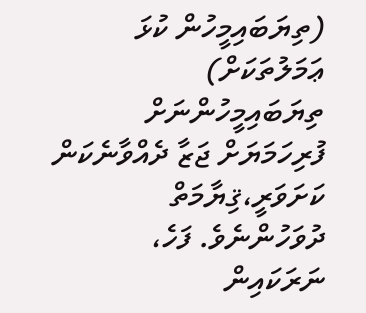(ތިޔަބައިމީހުން ކުޅަ ޢަމަލުތަކަށް) ތިޔަބައިމީހުންނަށް ފުރިހަމަޔަށް ޖަޒާ ދެއްވާނެކަން ކަށަވަރީ،ޤިޔާމަތް ދުވަހުންނެވެ. ފަހެ، ނަރަކައިން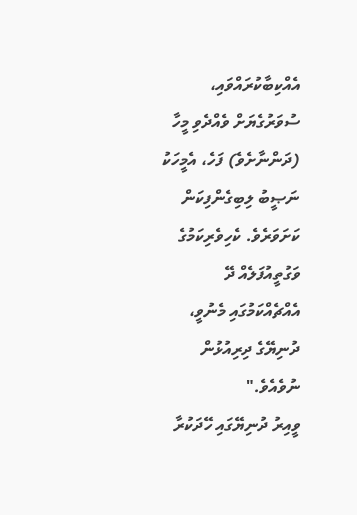އެއްކިބާކުރައްވައި، ސުވަރުގެޔަށް ވެއްދެވި މީހާ (ދަންނާށެވެ) ފަހެ، އެމީހަކު ނަޞީބު ލިބިގެންފިކަން ކަށަވަރެވެ. ކެހިވެރިކަމުގެ ވަގުތީއުފަލެއް ދޭ އެއްޗެއްކަމުގައި މެނުވީ، ދުނިޔޭގެ ދިރިއުޅުން ނުވެއެވެ."
ވީއިރު ދުނިޔޭގައި ހޭދަކުރާ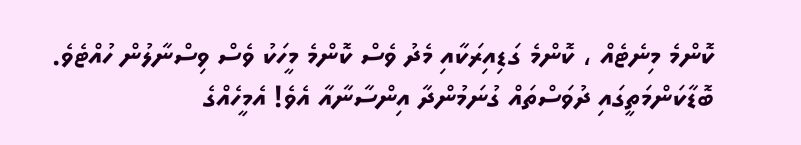ކޮންމެ މިނެޓެއް ، ކޮންމެ ގަޑިއިރަކާއި މެދު ވެސް ކޮންމެ މީހަކު ވެސް ވިސްނާލުން ހުއްޓެވެ. ބޮޑާކަންމަތީގައި ދުވަސްތައް ގުނަމުންދާ އިންސާނާއާ އެވެ! އެމީހެއްގެ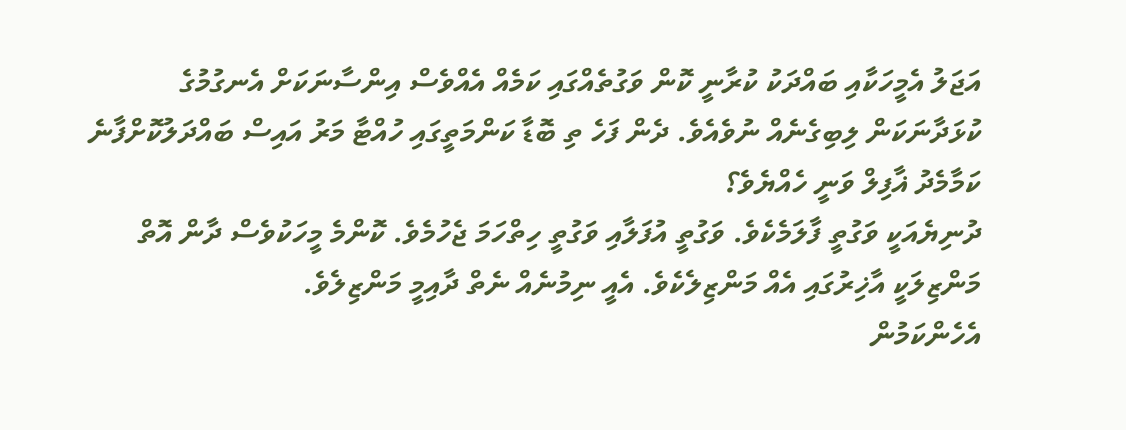އަޖަލު އެމީހަކާއި ބައްދަކު ކުރާނީ ކޮން ވަގުތެއްގައި ކަމެއް އެއްވެސް އިންސާނަކަށް އެނގުމުގެ ކުޅަދާނަކަން ލިބިގެނެއް ނުވެއެވެ. ދެން ފަހެ ތި ބޮޑާ ކަންމަތީގައި ހުއްޓާ މަރު އައިސް ބައްދަލުކޮށްފާނެ ކަމާމެދު ޣާފިލް ވަނީ ހެއްޔެވެ؟
ދުނިޔެއަކީ ވަގުތީ ފާލަމެކެވެ. ވަގުތީ އުފަލާއި ވަގުތީ ހިތްހަމަ ޖެހުމެވެ. ކޮންމެ މީހަކުވެސް ދާން އޮތް މަންޒިލަކީ އާޚިރުގައި އެއް މަންޒިލެކެވެ. އެއީ ނިމުނެއް ނެތް ދާއިމީ މަންޒިލެވެ.
އެހެންކަމުން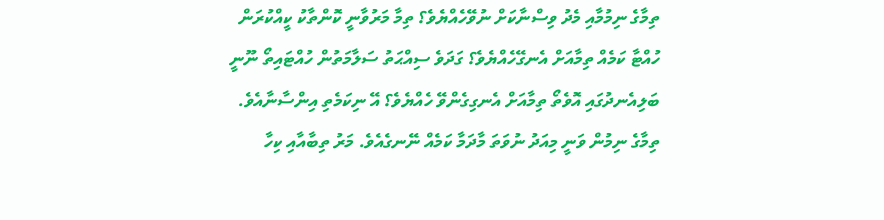ތިމާގެ ނިމުމާއި މެދު ވިސްނާކަށް ނުވޭހެއްޔެވެ؟ ތިމާ މަރުވާނީ ކޮންތާކު ކީއްކުރަން ހުއްޓާ ކަމެއް ތިމާއަށް އެނގޭހެއްޔެވެ؟ ގަދަވެ ސިއްޙަތު ސަލާމަތުން ހުއްޓައިތޯ ނޫނީ ބަލިއެނދުގައި އޮވެތޯ ތިމާއަށް އެނގިގެންވޭ ހެއްޔެވެ؟ އޭ ނިކަމެތި އިންސާނާއެވެ. ތިމާގެ ނިމުން ވަނީ މިއަދު ނުވަތަ މާދަމާ ކަމެއް ނޭނގެއެވެ. މަރު ތިބާއާއި ކިހާ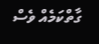ގާތްކަމެއް ވެސް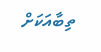ތިބާއަކަށް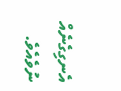އެނގިގެނެއް ނުވެއެވެ.